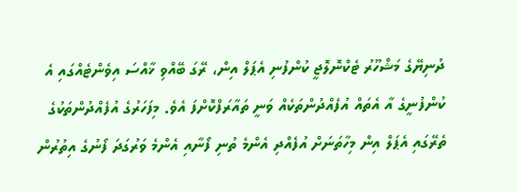ދުނިޔޭގެ މަޝްހޫރު ޓެކްނޮލޮޖީ ކުންފުނި އެޕަލް އިން، ރޭގަ ބޭއްވި ޚާއްސަ އިވެންޓެއްގައި އެ ކުންފުނީގެ އާ އެތައް އުފެއްދުންތަކެއް ވަނީ ތައާރަފްކޮށްފަ އެވެ. މިފަހަރުގެ އުފެއްދުންތަކުގެ ތެރޭގައި އެޕަލް އިން މިހާތަނަށް އުފެއްދި އެންމެ ތުނި ފޯނާއި އެންމެ ވަރުގަދަ ފޯނުގެ އިތުރުން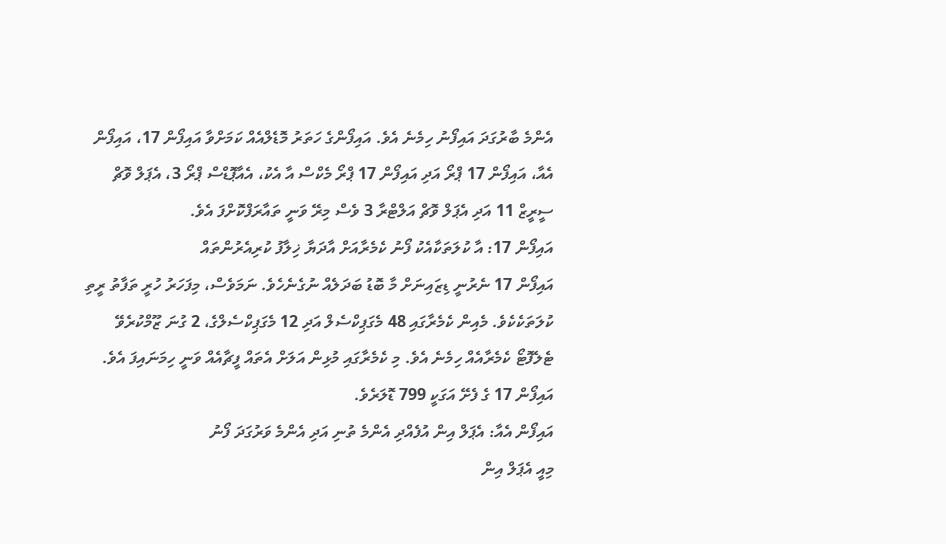އެންމެ ބާރުގަދަ އައިފޯނު ހިމެނެ އެވެ. އައިފޯންގެ ހަތަރު މޮޑެލްއެއް ކަމަށްވާ އައިފޯން 17، އައިފޯން އެއާ، އައިފޯން 17 ޕްރޯ އަދި އައިފޯން 17 ޕްރޯ މެކްސް އާ އެކު، އެއާޕޮޑްސް ޕްރޯ 3، އެޕަލް ވޮޗް ސީރީޒް 11 އަދި އެޕަލް ވޮޗް އަލްޓްރާ 3 ވެސް މިރޭ ވަނީ ތައާރަފްކޮށްފަ އެވެ.
އައިފޯން 17: އާ ކުލަތަކާއެކު ފޯނު ކެމެރާއަށް އާދަޔާ ޚިލާފު ކުރިއެރުންތައް
އައިފޯން 17 ނެރުނީ ޑިޒައިނަށް މާ ބޮޑު ބަދަލެއް ނުގެނެހެވެ. ނަމަވެސް، މިފަހަރު ހުރީ ތަފާތު ރީތި ކުލަތަކެކެވެ. މެއިން ކެމެރާގައި 48 މެގަޕިކްސެލް އަދި 12 މެގަޕިކްސެލްގެ، 2 ގުނަ ޒޫމްކުރެވޭ ޓެލެފޮޓޯ ކެމެރާއެއް ހިމެނެ އެވެ. މި ކެމެރާގައި މުޅިން އަލަށް އެތައް ފީޗާއެއް ވަނީ ހިމަނައިފަ އެވެ. އައިފޯން 17 ގެ ފެށޭ އަގަކީ 799 ޑޮލަރެވެ.
އައިފޯން އެއާ: އެޕަލް އިން އުފެއްދި އެންމެ ތުނި އަދި އެންމެ ވަރުގަދަ ފޯނު
މިއީ އެޕަލް އިން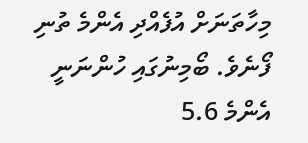މިހާތަނަށް އުފެއްދި އެންމެ ތުނި ފޯނެވެ. ބޯމިނުގައި ހުންނަނީ އެންމެ 5.6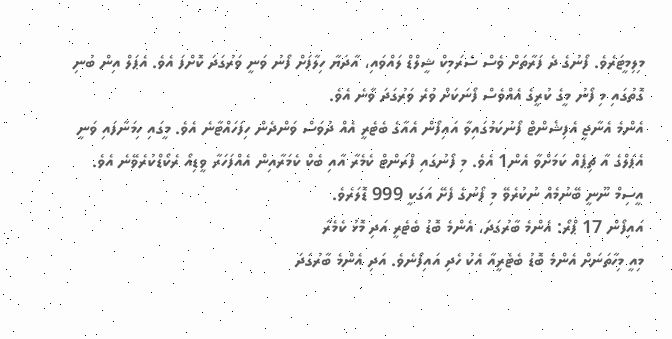މިލިމީޓަރެވެ. ފޯނުގެ ދެ ފަރާތަށް ވެސް ސެރަމިކް ޝީލްޑް ލައްވައި، އާދަޔާ ހިލާފަށް ފޯނު ވަނީ ވަރުގަދަ ކޮށްފަ އެވެ. އެޕަލް އިން ބުނި ގޮތުގައި މި ފޯނު މީގެ ކުރީގެ އެއްވެސް ފޯނަކަށް ވުރެ ވަރުގަދަ ވާނެ އެވެ.
އެންމެ އެނާޖީ އެފިޝެންޓް ފޯނުކަމުގައިވާ އައިފޯން އެއާގެ ބެޓެރީ އެއް ދުވަސް ވަންދެން ހިފަހައްޓާނެ އެވެ. މީގައި ހިމަނާފައި ވަނީ އެޕަލްގެ އާ ޗިޕެއް ކަމަށްވާ އެން1 އެވެ. މި ފޯނުގައި ފްރަންޓް ކެމެރާ އާއި ބެކް ކެމަރާއިން އެއްފަހަރާ ވީޑިއޯ ރެކޯޑްކުރެވޭނެ އެވެ. އީސިމް ނޫނީ ބޭނުމެއް ނުކުރެވޭ މި ފޯނުގެ ފެށޭ އަގަކީ 999 ޑޮލަރެވެ.
އައިފޯން 17 ޕްރޯ: އެންމެ ބާރުގަދަ، އެންމެ ބޮޑު ބެޓެރީ އަދި މޮޅު ކެމެރާ
މިއީ މިހާތަނަށް އެންމެ ބޮޑު ބެޓެރީއާ އެކު ހެދި އައިފޯނެވެ. އަދި އެންމެ ބާރުގަދަ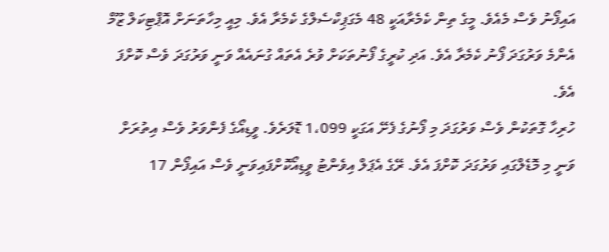އައިފޯނު ވެސް މެއެވެ. މީގެ ތިން ކެމެރާއަކީ 48 މެގަޕިކްސެލްގެ ކެމެރާ އެވެ. މިއީ މިހާތަނަށް އޮޕްޓިކަލް ޒޫމް އެންމެ ވަރުގަދަ ފޯނު ކެމެރާ އެވެ. އަދި ކުރީގެ ފޯނުތަކަށް ވުރެ އެތައް ގުނައެއް ވަނީ ވަރުގަދަ ވެސް ކޮށްފަ އެވެ.
ހުރިހާ ގޮތަކުން ވެސް ވަރުގަދަ މި ފޯނުގެ ފެށޭ އަގަކީ 1،099 ޑޮލަރެވެ. ވީޑިއޯގެ ފެންވަރު ވެސް އިތުރަށް ވަނީ މި މޮޑެލްގައި ވަރުގަދަ ކޮށްފަ އެވެ. ރޭގެ އެޕަލް އިވެންޓު ވީޑިއޯކޮށްފައިވަނީ ވެސް އައިފޯން 17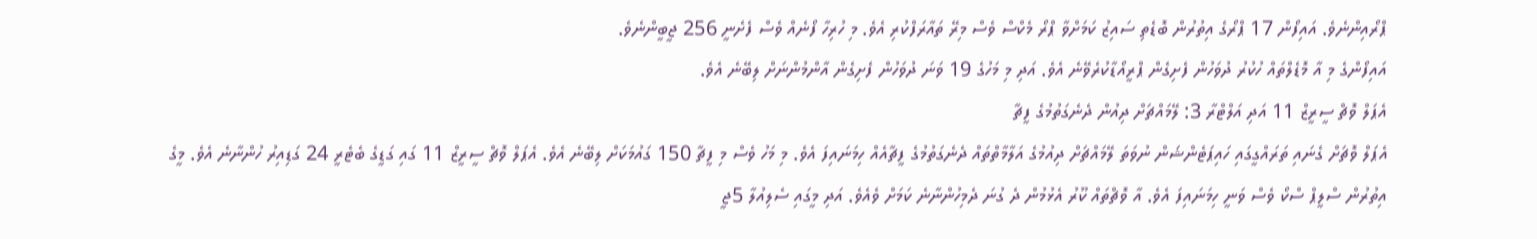ޕްރޯއިންނެވެ. އައިފޯން 17 ޕްރޯގެ އިތުރުން ބޮޑެތި ސައިޒު ކަމަށްވާ ޕްރޯ މެކްސް ވެސް މިރޭ ތައާރަފްކުރި އެވެ. މި ހުރިހާ ފޯނެއް ވެސް ފެށެނީ 256 ޖީބީންނެވެ.
އައިފޯންގެ މި އާ މޮޑެލްތައް ހުކުރު ދުވަހުން ފެށިގެން ޕްރީއޯޑާކުރެވޭނެ އެވެ. އަދި މި މަހުގެ 19 ވަނަ ދުވަހުން ފެށިގެން އާންމުންނަށް ލިބޭނެ އެވެ.
އެޕަލް ވޮޗް ސީރީޒް 11 އަދި އަލްޓްރާ 3: ލޭމައްޗަށް ދިއުން ދެނެގަތުމުގެ ފީޗާ
އެޕަލް ވޮޗަށް ގެނައި ތަރައްގީގައި ހައިޕަޓެންޝަން ނުވަތަ ލޭމައްޗަށް ދިއުމުގެ އަލާމާތްތައް ދެނެގަތުމުގެ ފީޗާއެއް ހިމަނައިފަ އެވެ. މި މަހު ވެސް މި ފީޗާ 150 ގައުމަކަށް ލިބޭނެ އެވެ. އެޕަލް ވޮޗް ސީރީޒް 11 ގައި ގަޑީގެ ބެޓެރީ 24 ގަޑިއިރު ހުންނާނެ އެވެ. މީގެ އިތުރުން ސްލީޕް ސްކޯ ވެސް ވަނީ ހިމަނައިފަ އެވެ. އާ ވޮޗްތައް ކޫރު އެޅުމުން ދެ ގުނަ ދެމިހުންނާނެ ކަމަށް ވެއެވެ. އަދި މީގައި ސެލިއުލާ 5ޖީ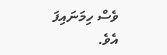ވެސް ހިމަނައިފަ އެވެ.